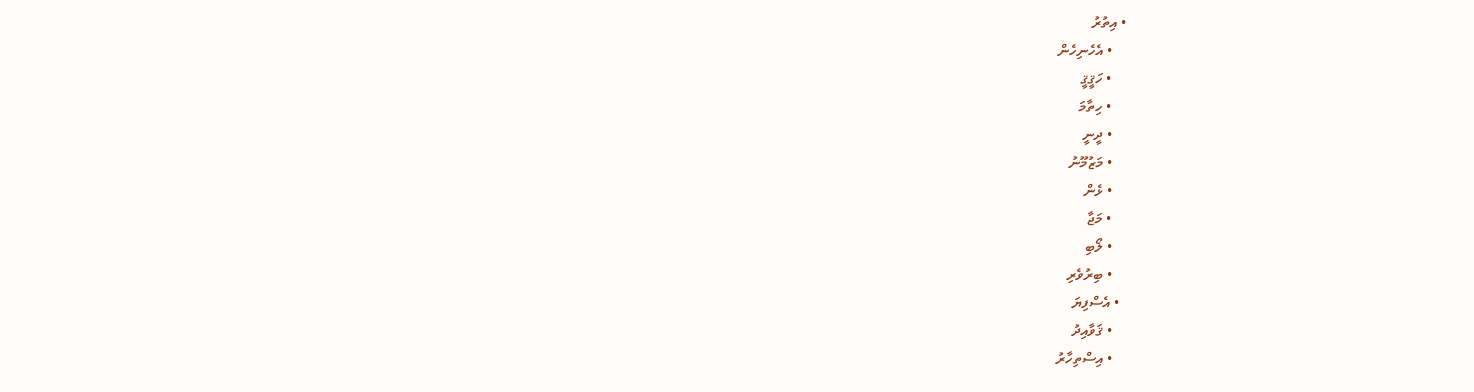• އިތުރު
    • އެހެނިހެން
    • ހަޤީޤީ
    • ހިތާމަ
    • ދީނީ
    • މަޒުމޫނު
    • ޅެން
    • މަޖާ
    • ލޯބި
    • ބިރުވެރި
  • އެސްފިޔަ
    • ޤަވާއިދު
    • އިސްތިހާރު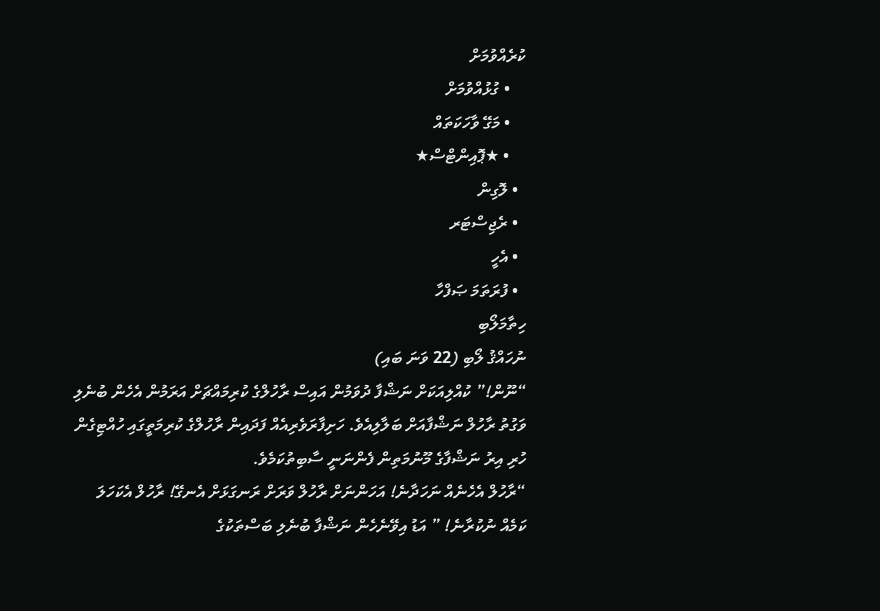ކުރެއްވުމަށް
    • ގުޅުއްވުމަށް
    • މަގޭ ވާހަކަތައް
    • ★ޕޮއިންޓްސް★
  • ލޮގިން
  • ރެޖިސްޓަރ
  • އެހީ
  • ފުރަތަމަ ޞަފްހާ
ހިތާމަލޯބި
ނުހައްޤު ލޯބި (22 ވަނަ ބައި)
“ނޫން!” ކުއްލިއަކަށް ނަޝްފާ ދުވަމުން އައިސް ރާހުލްގެ ކުރިމައްޗަށް އަރަމުން އެހެން ބުނެލި ވަގުތު ރާހުލް ނަޝްފާއަށް ބަލާލިއެވެ. ހަށިފާރަވެރިއެއް ފަދައިން ރާހުލްގެ ކުރިމަތީގައި ހުއްޓިގެން ހުރި އިރު ނަޝްފާގެ މޫނުމަތިން ފެންނަނީ ސާބިތުކަމެވެ.
“ރާހުލް އެހެނެއް ނަހަދާނެ! އަހަންނަށް ރާހުލް ވަރަށް ރަނގަޅަށް އެނގޭ! ރާހުލް އެކަހަލަ ކަމެއް ނުކުރާނެ! ” އަޑު އިވޭނެހެން ނަޝްފާ ބުނެލި ބަސްތަކުގެ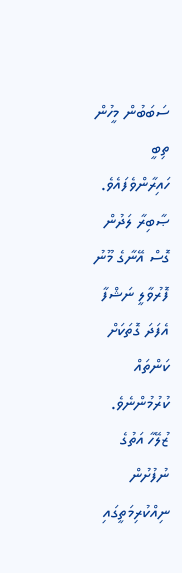ސަބަބުން މީހުން ތިބީ ހައިރާންވެފައެވެ. ޞާބިރާ ލަދުން ގޮސް އޭނާގެ މޫނު ފޮރުވާލީ ނަޝްފާ އެފަދަ ގޮތަކަށް ކަންތައް ކުރުމުންނެވެ.
ޒުލޭހާ އަތުގެ ނުފުށުން ނިއްކުރިމަތީގައި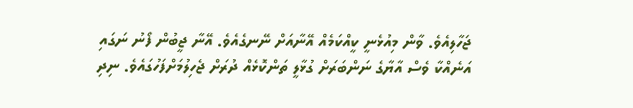ޖަހާލިއެވެ. ވާން މިއުޅެނީ ކީއްކަމެއް އޭނާއަށް ނޭނގެއެވެ. އޭނާ ޖީބުން ފޯނު ނަގައި އަނެއްކާ ވެސް އާޔާގެ ނަންބަރަށް ގުޅާލީ ތަންކޮޅެއް ދުރަށް ޖެހިލުމަށްފަހުގައެވެ. ނިދި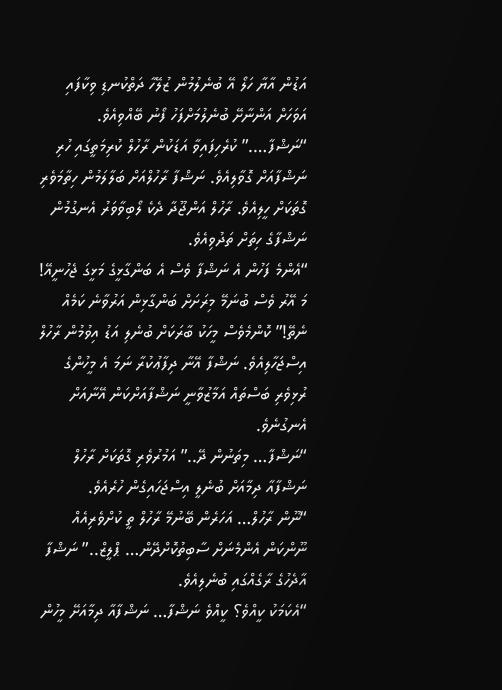އަޑުން އާޔާ ހަލޯ އޭ ބުނެލުމުން ޒުލޭހާ ދަތްކުނޑި ވިކާފައި އަވަހަށް އަންނާށޭ ބުނެލުމަށްފަހު ފޯނު ބޭއްވިއެވެ.
“ނަޝްފާ….” ކުރެހިފައިވާ އަޑަކުން ރާހުލް ކުރިމަތީގައި ހުރި ނަޝްފާއަށް ގޮވާލިއެވެ. ނަޝްފާ ރާހުލްއަށް ބަލާލަމުން ހިތާމަވެރި ގޮތަކަށް ހީލިއެވެ. ރާހުލް އަންޖޫދާ ދެކެ ލޯބިވާވަރު އެނގުމުން ނަޝްފާގެ ހިތަށް ތަދުވިއެވެ.
“އެންމެ ފަހުން އެ ނަޝްފާ ވެސް އެ ބަންގާޅީގެ މަޅީގަ ޖެހުނީއޭ! މަ އޭރު ވެސް ބުނަމޭ މިރަށަށް ބަންގާޅިން އަރުވާނެ ކަމެއް ނެތޭ!” ކޮންމެވެސް މީހަކު ބާރަކަށް ބުނެލި އަޑު އިވުމުން ރާހުލް އިސްޖަހާލިއެވެ. ނަޝްފާ އޭނާ ދިފާޢުކުރާ ނަމަ އެ މީހުންގެ ރުޅިވެރި ބަސްތައް އަމާޒުވާނީ ނަޝްފާއަށްކަން އޭނާއަށް އެނގުނެވެ.
“ނަޝްފާ… މިތަނުން ދޭ..” އަމުރުވެރި ގޮތަކަށް ރާހުލް ނަޝްފާއާ ދިމާއަށް ބުނެލީ އިސްޖަހައިގެން ހުރެއެވެ.
“ނޫން ރާހުލް… އަހަރެން ބޭނުމޭ ރާހުލް ތީ ކުށްވެރިއެއް ނޫންކަން އެންމެނަށް ސާބިތުކޮށްދޭން… ޕްލީޒް..” ނަޝްފާ އާދެހުގެ ރާގެއްގައި ބުނެލިއެވެ.
“އެކަމަކު ކީއްވެ؟ ކީއްވެ ނަޝްފާ… ނަޝްފާއާ ދިމާއަށޭ މީހުން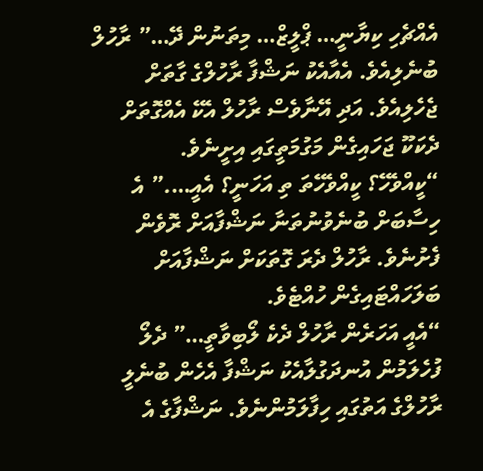އެއްޗެހި ކިޔާނީ… ޕްލީޒް… މިތަނުން ދޭ…” ރާހުލް ބުނެލިއެވެ. އެއާއެކު ނަޝްފާ ރާހުލްގެ ގާތަށް ޖެހެލިއެވެ. އަދި އޭނާވެސް ރާހުލް އެކޭ އެއްގޮތަށް ދެކަކޫ ޖަހައިގެން މަގުމަތީގައި އިށީނެވެ.
“ކީއްވެހޭ؟ ކީއްވެހޭތަ ތި އަހަނީ؟ އެއީ….” އެ ހިސާބަށް ބުނެވުނުތަނާ ނަޝްފާއަށް ރޮވެން ފެށުނެވެ. ރާހުލް ދެރަ ގޮތަކަށް ނަޝްފާއަށް ބަލަހައްޓައިގެން ހުއްޓެވެ.
“އެއީ އަހަރެން ރާހުލް ދެކެ ލޯބިވާތީ…” ދެލޯ ފުހެލަމުން އުނދަގުލާއެކު ނަޝްފާ އެހެން ބުނެލީ ރާހުލްގެ އަތުގައި ހިފާލަމުންނެވެ. ނަޝްފާގެ އެ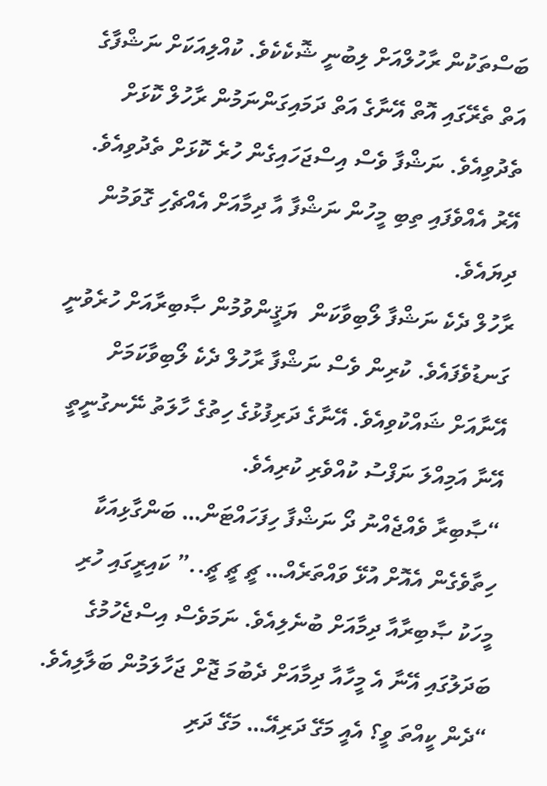ބަސްތަކުން ރާހުލްއަށް ލިބުނީ ޝޮކެކެވެ. ކުއްލިއަކަށް ނަޝްފާގެ އަތް ތެރޭގައި އޮތް އޭނާގެ އަތް ދަމައިގަންނަމުން ރާހުލް ކޮޅަށް ތެދުވިއެވެ. ނަޝްފާ ވެސް އިސްޖަހައިގެން ހުރެ ކޮޅަށް ތެދުވިއެވެ. އޭރު އެއްވެފައި ތިބި މީހުން ނަޝްފާ އާ ދިމާއަށް އެއްޗެހި ގޮވަމުން ދިޔައެވެ.
ރާހުލް ދެކެ ނަޝްފާ ލޯބިވާކަން  ޔަޤީންވުމުން ޞާބިރާއަށް ހުރެވުނީ ގަނޑުވެފައެވެ. ކުރިން ވެސް ނަޝްފާ ރާހުލް ދެކެ ލޯބިވާކަމަށް އޭނާއަށް ޝައްކުވިއެވެ. އޭނާގެ ދަރިފުޅުގެ ހިތުގެ ހާލަތު ނޭނގުނީތީ އޭނާ އަމިއްލަ ނަފްސު ކުއްވެރި ކުރިއެވެ.
“ޞާބިރާ ވެއްޖެއްނު ދޯ ނަޝްފާ ހިފަހައްޓަން… ބަންގާޅިއަކާ ހިތާވެގެން އެއޮށް އުޅޭ ވައްތަރެއް… ޗީ ޗީ ޗީ..” ކައިރީގައި ހުރި މީހަކު ޞާބިރާއާ ދިމާއަށް ބުނެލިއެވެ. ނަމަވެސް އިސްޖެހުމުގެ ބަދަލުގައި އޭނާ އެ މީހާއާ ދިމާއަށް ދެބުމަ ޖޮށް ޖަހާލަމުން ބަލާލިއެވެ.
“ދެން ކީއްތަ ވީ؟ އެއީ މަގޭ ދަރިއޭ… މަގޭ ދަރި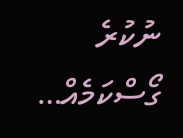ނުކުރެ ގޯސްކަމެއް…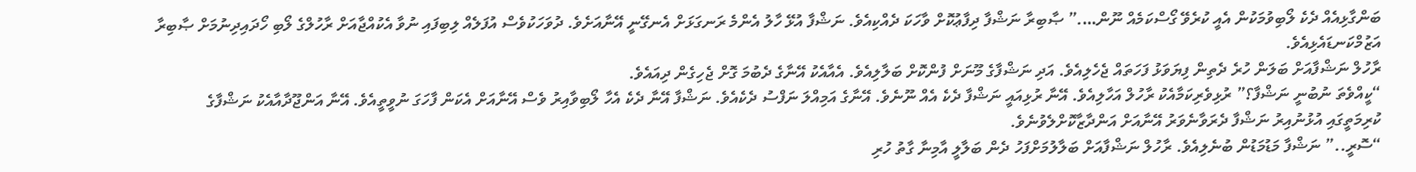ބަންގާޅިއެއް ދެކެ ލޯބިވުމަކުން އެއީ ކުރެވޭ ގޯސްކަމެއް ނޫން….” ޞާބިރާ ނަޝްފާ ދިފާޢުކޮށް ވާހަކަ ދެއްކިއެވެ. ނަޝްފާ އުޅޭ ހާލު އެންމެ ރަނގަޅަށް އެނގޭނީ އޭނާއަށެވެ. ދުވަހަކުވެސް އުފަލެއް ލިބިފައި ނުވާ އެކުއްޖާއަށް ރާހުލްގެ ލޯބި ހޯދައިދިނުމަށް ޞާބިރާ އަޒުމްކަނޑައެޅިއެވެ.
ރާހުލް ނަޝްފާއަށް ބަލަން ހުރެ ދެތިން ފިޔަވަޅު ފަހަތައް ޖެހެލިއެވެ. އަދި ނަޝްފާގެ މޫނަށް ފުންކޮށް ބަލާލިއެވެ. އެއާއެކު އޭނާގެ ދެބުމަ ގޮށް ޖެހިގެން ދިއައެވެ.
“ކީއްވެތަ ނުބުނީ ނަޝްފާ؟” ރުޅިވެރިކަމާއެކު ރާހުލް އަހާލިއެވެ. އޭނާ ރުޅިއައީ ނަޝްފާ ދެކެ އެއް ނޫނެވެ. އޭނާގެ އަމިއްލަ ނަފްސު ދެކެއެވެ. ނަޝްފާ އޭނާ ދެކެ އެހާ ލޯބިވާއިރު ވެސް އޭނާއަށް އެކަން ފާހަގަ ނުވީތީއެވެ. އޭނާ އަންޖޫދާއާއެކު ނަޝްފާގެ ކުރިމަތީގައި އުޅުނުއިރު ނަޝްފާ ދެރަވާނެވަރު އޭނާއަށް އަންދާޒާކޮށްލެވުނެވެ.
“ސޮރީ..” ނަޝްފާ މަޑުމަޑުން ބުނެލިއެވެ. ރާހުލް ނަޝްފާއަށް ބަލާލުމަށްފަހު ދެން ބަލާލީ އާމިނާ ގާތު ހުރި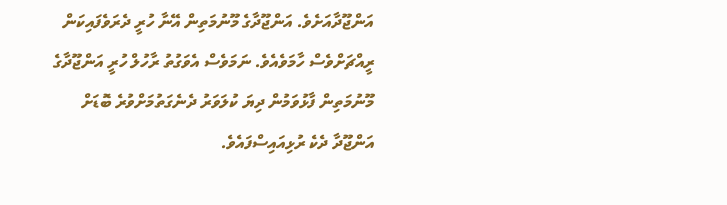އަންޖޫދާއަށެވެ. އަންޖޫދާގެ މޫނުމަތިން އޭނާ ހުރީ ދެރަވެފައިކަން ރީއްޗަށްވެސް ހާމަވެއެވެ. ނަމަވެސް އެވަގުތު ރާހުލް ހުރީ އަންޖޫދާގެ މޫނުމަތިން ފާޅުވަމުން ދިޔަ ކުލަވަރު ދެނެގަތުމަށްވުރެ ބޮޑަށް އަންޖޫދާ ދެކެ ރުޅިއައިސްފައެވެ.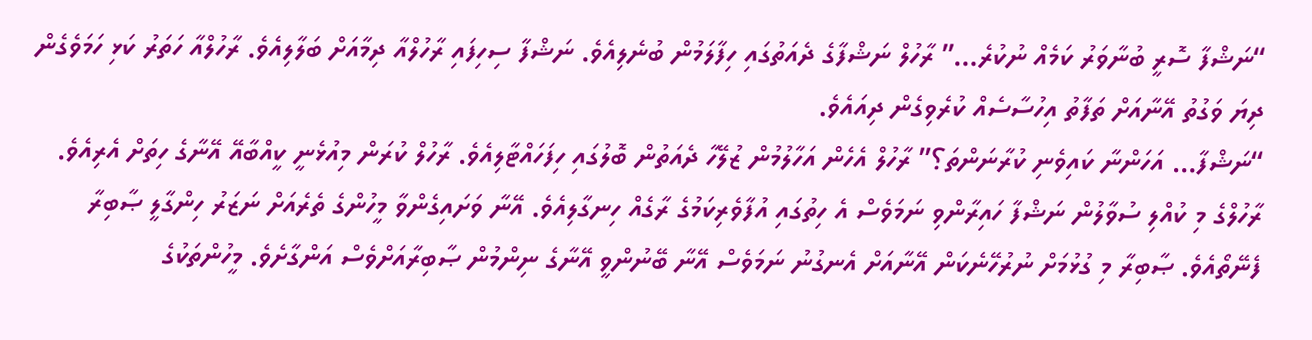“ނަޝްފާ ސޮރީ ބުނާވަރު ކަމެއް ނުކުރެ…” ރާހުލް ނަޝްފާގެ ދެއަތުގައި ހިފާލަމުން ބުނެލިއެވެ. ނަޝްފާ ސިހިފައި ރާހުލްއާ ދިމާއަށް ބަލާލިއެވެ. ރާހުލްއާ ހަތަރު ކަޅި ހަމަވެގެން ދިޔަ ވަގުތު އޭނާއަށް ތަފާތު އިހުސާސެއް ކުރެވިގެން ދިއައެވެ.
“ނަޝްފާ… އަހަންނާ ކައިވެނި ކުރާނަންތަ؟” ރާހުލް އެހެން އަހާލުމުން ޒުލޭހާ ދެއަތުން ބޮލުގައި ހިފަހައްޓާލިއެވެ. ރާހުލް ކުރަން މިއުޅެނީ ކީއްބާއޭ އޭނާގެ ހިތަށް އެރިއެވެ. ރާހުލްގެ މި ކުއްލި ސުވާލުން ނަޝްފާ ހައިރާންވި ނަމަވެސް އެ ހިތުގައި އުފާވެރިކަމުގެ ރާގެއް ހިނގާލިއެވެ. އޭނާ ވަށައިގެންވާ މީހުންގެ ތެރެއަށް ނަޒަރު ހިންގާލީ ޞާބިރާ ފެނޭތޯއެވެ. ޞާބިރާ މި ގުޅުމަށް ނުރުހޭނެކަން އޭނާއަށް އެނގުނު ނަމަވެސް އޭނާ ބޭނުންވީ އޭނާގެ ނިންމުން ޞާބިރާއަށްވެސް އަންގާށެވެ. މީހުންތަކުގެ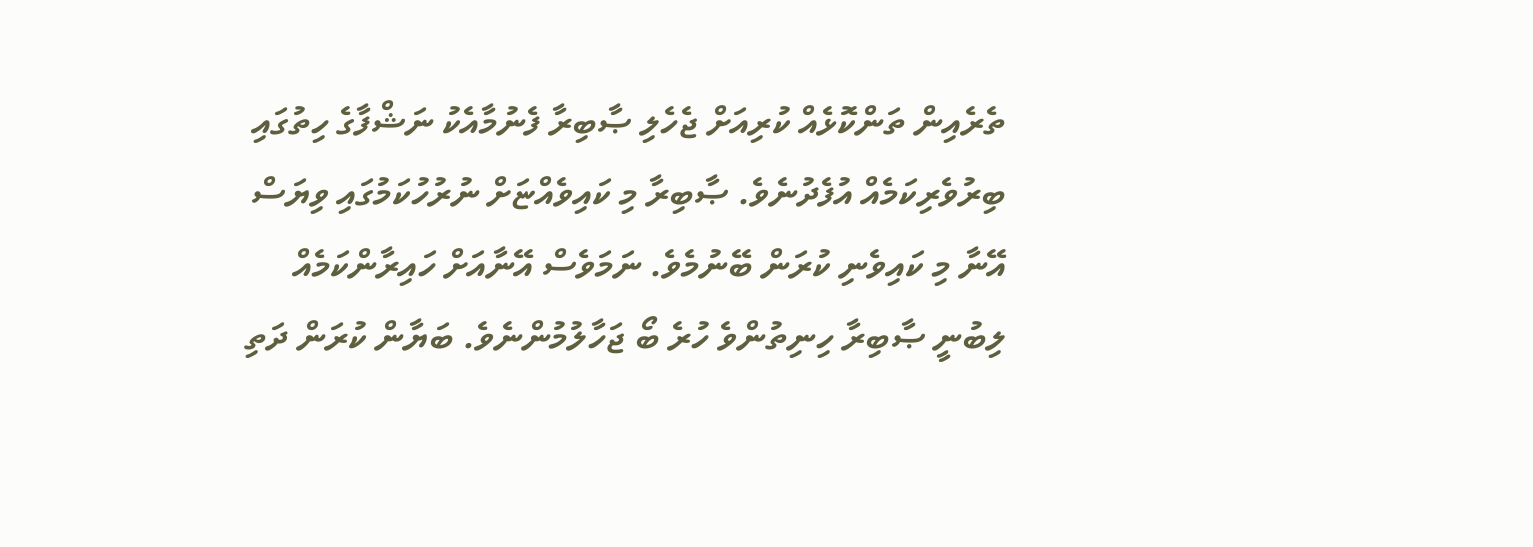ތެރެއިން ތަންކޮޅެއް ކުރިއަށް ޖެހެލި ޞާބިރާ ފެނުމާއެކު ނަޝްފާގެ ހިތުގައި ބިރުވެރިކަމެއް އުފެދުނެވެ. ޞާބިރާ މި ކައިވެއްޏަށް ނުރުހުކަމުގައި ވިޔަސް އޭނާ މި ކައިވެނި ކުރަން ބޭނުމެވެ. ނަމަވެސް އޭނާއަށް ހައިރާންކަމެއް ލިބުނީ ޞާބިރާ ހިނިތުންވެ ހުރެ ބޯ ޖަހާލުމުންނެވެ. ބަޔާން ކުރަން ދަތި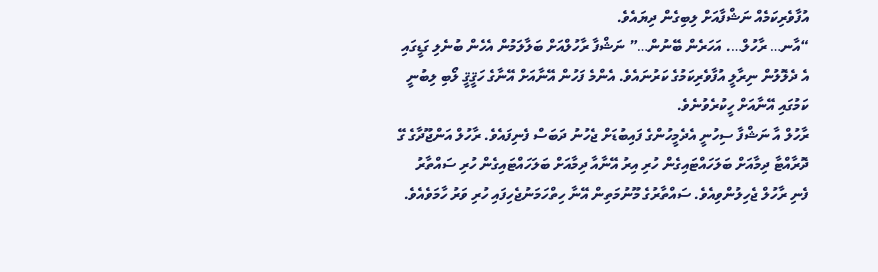އުފާވެރިކަމެއް ނަޝްފާއަށް ލިބިގެން ދިޔައެވެ.
“އާނ… ރާހުލް…. އަހަރެން ބޭނުން…” ނަޝްފާ ރާހުލްއަށް ބަލާލަމުން އެހެން ބުނެލި ގަޑީގައި އެ ދެލޮލުން ނިރާލީ އުފާވެރިކަމުގެ ކަރުނައެވެ. އެންމެ ފަހުން އޭނާއަށް އޭނާގެ ހަޤީޤީ ލޯބި ލިބުނީ ކަމުގައި އޭނާއަށް ހީކުރެވުނެވެ.
ރާހުލް އާ ނަޝްފާ ސިހުނީ އެދެމީހުންގެ ފައިބުޑަށް ޖެހުނު ދަބަސް ފެނިފައެވެ. ރާހުލް އަންޖޫދާގެ ގޭ ދޮރާއްޓާ ދިމާއަށް ބަލަހައްޓައިގެން ހުރި އިރު އޭނާއާ ދިމާއަށް ބަލަހައްޓައިގެން ހުރި ސައްތާރު ފެނި ރާހުލް ޖެހިލުންވިއެވެ. ސައްތާރުގެ މޫނުމަތިން އޭނާ ހިތްހަމަނުޖެހިފައި ހުރި ވަރު ހާމަވެއެވެ.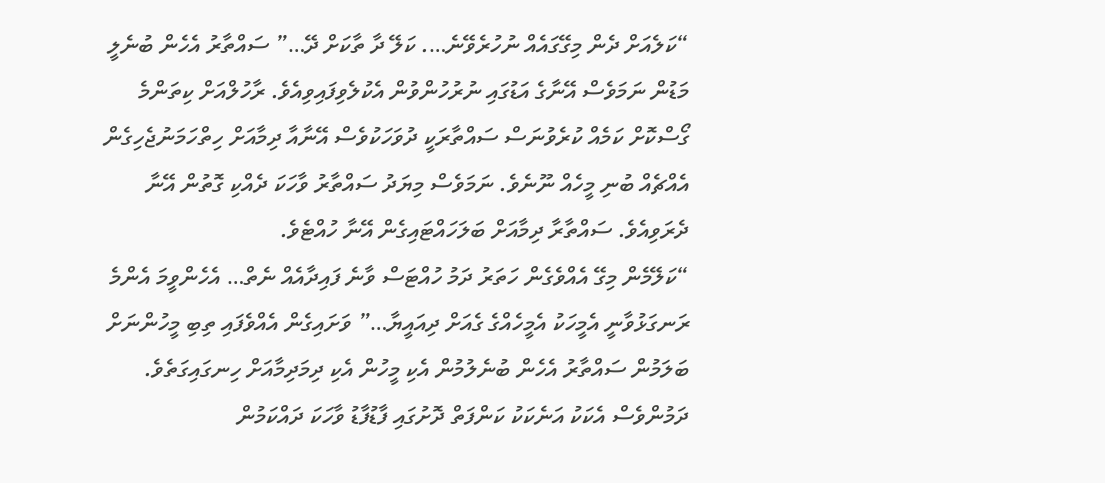“ކަލެއަށް ދެން މިގޭގައެއް ނުހުރެވޭނެ…. ކަލޭ ދާ ތާކަށް ދޭ…” ސައްތާރު އެހެން ބުނެލީ މަޑުން ނަމަވެސް އޭނާގެ އަޑުގައި ނުރުހުންވުން އެކުލެވިފައިވިއެވެ. ރާހުލްއަށް ކިތަންމެ ގޯސްކޮށް ކަމެއް ކުރެވުނަސް ސައްތާރަކީ ދުވަހަކުވެސް އޭނާއާ ދިމާއަށް ހިތްހަމަނުޖެހިގެން އެއްޗެއް ބުނި މީހެއް ނޫނެވެ. ނަމަވެސް މިޔަދު ސައްތާރު ވާހަކަ ދެއްކި ގޮތުން އޭނާ ދެރަވިއެވެ. ސައްތާރާ ދިމާއަށް ބަލަހައްޓައިގެން އޭނާ ހުއްޓެވެ.
“ކަލޭމެން މިގޭ އެއްވެގެން ހަތަރު ދަމު ހުއްޓަސް ވާނެ ފައިދާއެއް ނެތް… އެހެންވީމަ އެންމެ ރަނގަޅުވާނީ އެމީހަކު އެމީހެއްގެ ގެއަށް ދިއައީޔާ…” ވަށައިގެން އެއްވެފައި ތިބި މީހުންނަށް ބަލަމުން ސައްތާރު އެހެން ބުނެލުމުން އެކި މީހުން އެކި ދިމަދިމާއަށް ހިނގައިގަތެވެ. ދަމުންވެސް އެކަކު އަނެކަކު ކަންފަތް ދޮށުގައި ފާޑުފާޑު ވާހަކަ ދައްކަމުން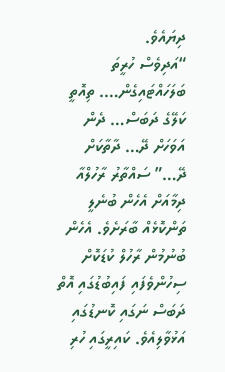ދިޔައެވެ.
“އަދިވެސް ހުރީތަ ބަލަހައްޓައިގެން…. ތިއޮތީ ކަލޭގެ ދަބަސް… ދެން އަވަހަށް ދޭ… ދާތާކަށް ދޭ…” ސައްތާރު ރާހުލްއާ ދިމާއަށް އެހެން ބުނެލީ ތަންކޮޅެއް ބާރަށެވެ. އެހެން ބުނުމުން ރާހުލް ކުޑަކޮށް ސިހުންވެފައި ފައިބުޑުގައި އޮތް ދަބަސް ނަގައި ކޮނޑުގައި އަޅުވާލިއެވެ. ކައިރީގައި ހުރި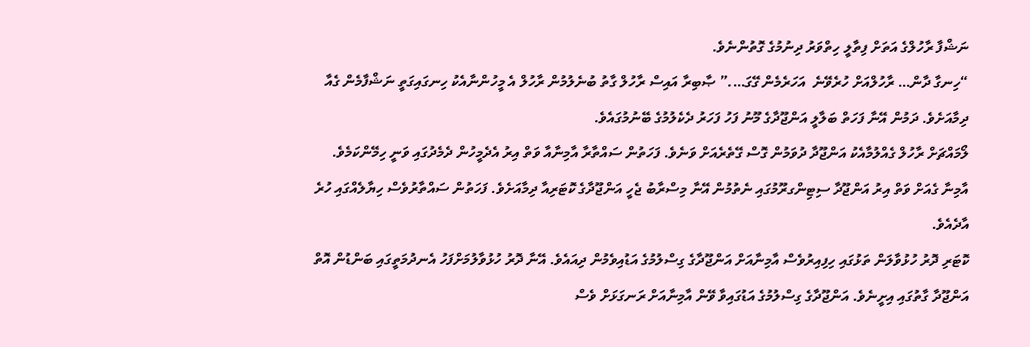ނަޝްފާ ރާހުލްގެ އަތަށް ފިތާލީ ހިތްވަރު ދިނުމުގެ ގޮތުންނެވެ.
“ހިނގާ ދާން… ރާހުލްއަށް ހުރެވޭނެ  އަހަރެމެން ގޭގަ….” ޞާބިރާ އައިސް ރާހުލް ގާތު ބުނެލުމުން ރާހުލް އެ މީހުންނާއެކު ހިނގައިގަތީ ނަޝްފާމެން ގެއާ ދިމާއަށެވެ. ދަމުން އޭނާ ފަހަތް ބަލާލީ އަންޖޫދާގެ މޫނު ފަހު ފަހަރު ދެކެލުމުގެ ބޭނުމުގައެވެ.
ލޯމައްޗަށް ރާހުލް ގެއްލުމާއެކު އަންޖޫދާ ދުވަމުން ގޮސް ގޭތެރެއަށް ވަނެވެ. ފަހަތުން ސައްތާރާ އާމިނާއާ ވަތް އިރު އެދެމީހުން ދެމެދުގައި ވަނީ ހިމޭންކަމެވެ. އާމިނާ ގެއަށް ވަތް އިރު އަންޖޫދާ ސިޓިންގރޫމުގައި ނެތުމުން އޭނާ މިސްރާބު ޖެހީ އަންޖޫދާގެ ކޮޓަރިއާ ދިމާއަށެވެ. ފަހަތުން ސައްތާރުވެސް ހިޔާލެއްގައި ހުރެ އާދެއެވެ.
ކޮޓަރި ދޮރު ހުޅުވާލަން ތަޅުގައި ހިފިއިރުވެސް އާމިނާއަށް އަންޖޫދާގެ ގިސްލުމުގެ އަޑުއިވެމުން ދިއައެވެ. އޭނާ ދޮރު ހުޅުވާލުމަށްފަހު އެނދުމަތީގައި ބަންޑުން އޮތް އަންޖޫދާ ގާތުގައި އިށީނެވެ. އަންޖޫދާގެ ގިސްލުމުގެ އަޑުގައިވާ ވޭން އާމިނާއަށް ރަނގަޅަށް ވެސް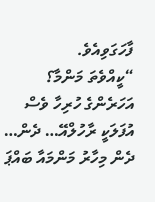ފާހަގަވިއެވެ.
“ކީއްވެތަ މަންމާ؟ އަހަރެންގެ ހުރިހާ ވެސް އުފަލަކީ ރާހުލްއޭ… ދެން… ދެން މިހާރު މަންމައާ ބައްޕަ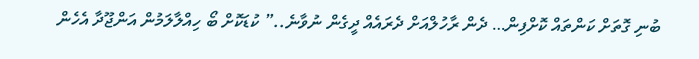ބުނި ގޮތަށް ކަންތައް ކޮށްފިން… ދެން ރާހުލްއަށް ދެރައެއް ދީގެން ނުވާނެ..” ކުޑަކޮށް ބޯ ހިއްލާލަމުން އަންޖޫދާ އެހެން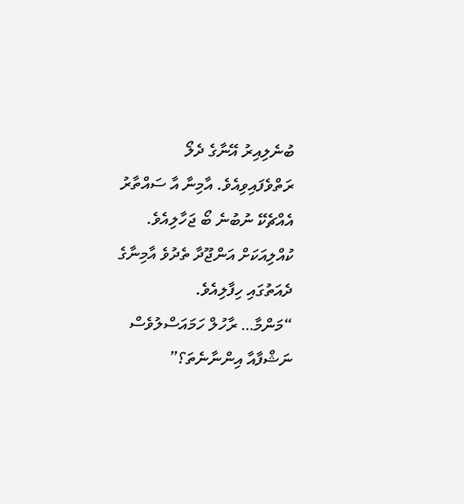ބުނެލިއިރު އޭނާގެ ދެލޯ ރަތްވެފައިވިއެވެ. އާމިނާ އާ ސައްތާރު އެއްޗެކޭ ނުބުނެ ބޯ ޖަހާލިއެވެ.
ކުއްލިއަކަށް އަންޖޫދާ ތެދުވެ އާމިނާގެ ދެއަތުގައި ހިފާލިއެވެ.
“މަންމާ… ރާހުލް ހަމައަސްލުވެސް ނަޝްފާއާ އިންނާނެތަ؟”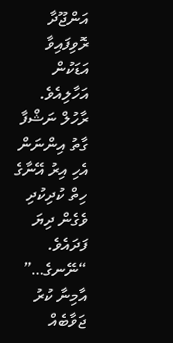އަންޖޫދާ ރޮވިފައިވާ އަޑަކުން އަހާލިއެވެ. ރާހުލް ނަޝްފާ ގާތު އިންނަން އެހި އިރު އޭނާގެ ހިތް ކުދިކުދި ވެގެން ދިޔަ ފަދައެވެ.
“ނޭނގެ…” އާމިނާ ކުރު ޖަވާބެއް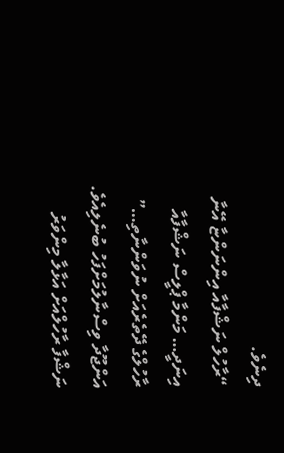ދިނެވެ.
“ރާހުލް ނަޝްފާއާ އިންނަންޏާ އޭނާ އިނަދީ… މަންމާ ޕްލީސް ނަޝްފާއާ ރާހުލްގެ ދޭތެރެއަށް ނުވަންނާތި…” އަންޖޫދާ ވިސްނާލުމަށްފަހު ބުނެލިއެވެ. ނަޝްފާ ރާހުލްއަށް އަޅާލާ މިންވަރު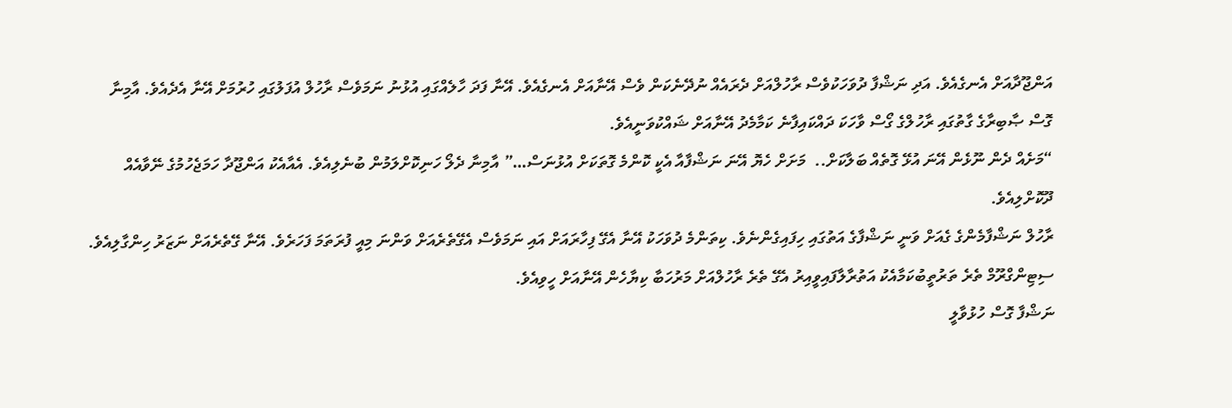އަންޖޫދާއަށް އެނގެއެވެ. އަދި ނަޝްފާ ދުވަހަކުވެސް ރާހުލްއަށް ދެރައެއް ނުދޭނެކަން ވެސް އޭނާއަށް އެނގެއެވެ. އޭނާ ފަދަ ހާލެއްގައި އުޅުނު ނަމަވެސް ރާހުލް އުފަލުގައި ހުރުމަށް އޭނާ އެދެއެވެ. އާމިނާ ގޮސް ޞާބިރާގެ ގާތުގައި ރާހުލްގެ ގޯސް ވާހަކަ ދައްކައިފާނެ ކަމާމެދު އޭނާއަށް ޝައްކުވަނީއެވެ.
“މަށެއް ދެން ނޫޅެން އޭނަ އުޅޭ ގޮތެއް ބަލާކަށް..  މަށަށް ހެޔޮ އޭނަ ނަޝްފާއާ އެކީ ކޮންމެ ގޮތަކަށް އުޅުނަސް…” އާމިނާ ދެލޯ ހަނިކޮށްލަމުން ބުނެލިއެވެ. އެއާއެކު އަންޖޫދާ ހަމަޖެހުމުގެ ނޭވާއެއް ދޫކޮށްލިއެވެ.
ރާހުލް ނަޝްފާމެންގެ ގެއަށް ވަނީ ނަޝްފާގެ އަތުގައި ހިފައިގެންނެވެ. ކިތަންމެ ދުވަހަކު އޭނާ އެގޭ ފިހާރައަށް އައި ނަމަވެސް އެގޭތެރެއަށް ވަންނަ މިއީ ފުރަތަމަ ފަހަރެވެ. އޭނާ ގޭތެރެއަށް ނަޒަރު ހިންގާލިއެވެ. ސިޓިންގްރޫމް ތެރެ ތަރުތީބުކަމާއެކު އަތުރާލާފައިވީއިރު އެގޭ ތެރެ ރާހުލްއަށް މަރުހަބާ ކިޔާހެން އޭނާއަށް ހީވިއެވެ.
ނަޝްފާ ގޮސް ހުޅުވާލީ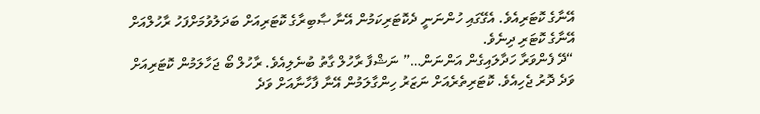އޭނާގެ ކޮޓަރިއެވެ. އެގޭގައި ހުންނަނީ ދެކޮޓަރިކަމުން އޭނާ ޞާބިރާގެ ކޮޓަރިއަށް ބަދަލުވުމަށްފަހު ރާހުލްއަށް އޭނާގެ ކޮޓަރި ދިނެވެ.
“ދޭ ފެންވަރާ ހަދާލައިގެން އަންނަން…” ނަޝްފާ ރާހުލް ގާތު ބުނެލިއެވެ. ރާހުލް ބޯ ޖަހާލަމުން ކޮޓަރިއަށް ވަދެ ދޮރު ޖެހިއެވެ. ކޮޓަރިތެރެއަށް ނަޒަރު ހިންގާލަމުން އޭނާ ފާހާނާއަށް ވަދެ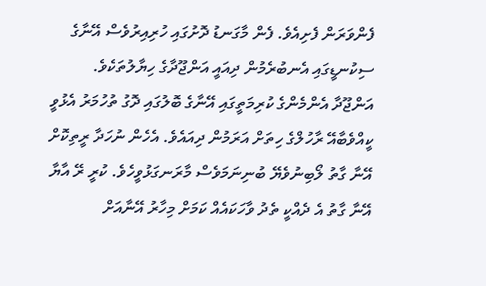ފެންވަރަން ފެށިއެވެ. ފެން މާގަނޑު ދޮށުގައި ހުރިއިރުވެސް އޭނާގެ ސިކުނޑީގައި އެނބުރެމުން ދިއައީ އަންޖޫދާގެ ހިޔާލުތަކެވެ.
އަންޖޫދާ އެންމެންގެ ކުރިމަތީގައި އޭނާގެ ބޮލުގައި ދޮގު ތުހުމަރު އެޅުވީ ކީއްވެބާއޭ ރާހުލްގެ ހިތަށް އަރަމުން ދިއައެވެ. އެހެން ނުހަދާ ރީތިކޮށް އޭނާ ގާތު ލޯބިނުވެޔޭ ބުނިނަމަވެސް މާރަނގަޅުވީހެވެ. ކުރީ ރޭ އާޔާ އޭނާ ގާތު އެ ދެއްކީ ތެދު ވާހަކައެއް ކަމަށް މިހާރު އޭނާއަށް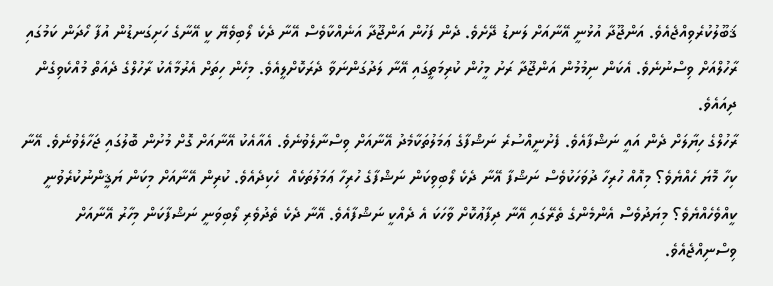ޤަބޫލުކުރެވިއްޖެއެވެ. އަންޖޫދާ އުޅުނީ އޭނާއަށް ލަނޑު ދޭށެވެ. ދެން ފަހުން އަންޖޫދާ އަނެއްކާވެސް އޭނާ ދެކެ ލޯބިވެޔޭ ކީ އޭނާގެ ހަށިގަނޑުން އުފާ ހޯދަން ކަމުގައި ރާހުލްއަށް ވިސްނުނެވެ. އެކަން ނިމުމުން އަންޖޫދާ ރަށު މީހުން ކުރިމަތީގައި އޭނާ ލަދުގަންނަވާ ދެރަކޮށްލީއެވެ. މިހެން ހިތަށް އެރުމާއެކު ރާހުލްގެ ދެއަތް މުއްކެވިގެން ދިއައެވެ.
ރާހުލްގެ ހިޔާލަށް ދެން އައީ ނަޝްފާއެވެ. ފެށުނީއްސުރެ ނަޝްފާގެ ޢަމަލުތަކާމެދު އޭނާއަށް ވިސްނާލެވުނެވެ. އެއާއެކު އޭނާއަށް ގޮށް މުށުން ބޮލުގައި ޖަހާލެވުނެވެ. އޭނާ ކިހާ މޮޔަ ހެއްޔެވެ؟ މިއޮއް ހުރިހާ ދުވަހަކުވެސް ނަޝްފާ އޭނާ ދެކެ ލޯބިވިކަން ނަޝްފާގެ ހުރިހާ ޢަމަލުތަކެއް  ހެކިދެއެވެ. ކުރިން އޭނާއަށް މިކަން ޔަޤީންނުކުރެވުނީ ކީއްވެހެއްޔެވެ؟ މިޔަދުވެސް އެންމެންގެ ތެރޭގައި އޭނާ ދިފާޢުކޮށް ވާހަކަ އެ ދެއްކީ ނަޝްފާއެވެ. އޭނާ ދެކެ ތެދުވެރި ލޯބިވަނީ ނަޝްފާކަން މިހާރު އޭނާއަށް ވިސްނިއްޖެއެވެ.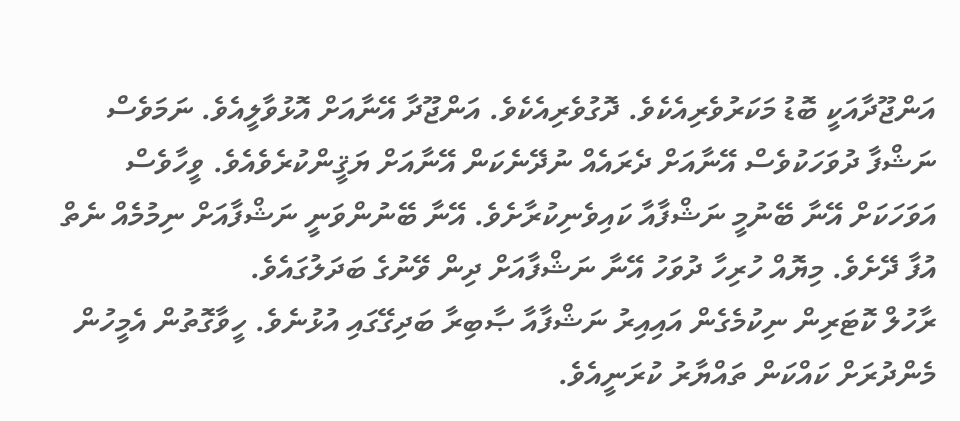އަންޖޫދާއަކީ ބޮޑު މަކަރުވެރިއެކެވެ. ދޮގުވެރިއެކެވެ. އަންޖޫދާ އޭނާއަށް އޮޅުވާލީއެވެ. ނަމަވެސް ނަޝްފާ ދުވަހަކުވެސް އޭނާއަށް ދެރައެއް ނުދޭނެކަން އޭނާއަށް ޔަޤީންކުރެވެއެވެ. ވީހާވެސް އަވަހަކަށް އޭނާ ބޭނުމީ ނަޝްފާއާ ކައިވެނިކުރާށެވެ. އޭނާ ބޭނުންވަނީ ނަޝްފާއަށް ނިމުމެއް ނެތް އުފާ ދޭށެވެ. މިޔޮއް ހުރިހާ ދުވަހު އޭނާ ނަޝްފާއަށް ދިން ވޭނުގެ ބަދަލުގައެވެ.
ރާހުލް ކޮޓަރިން ނިކުމެގެން އައިއިރު ނަޝްފާއާ ޞާބިރާ ބަދިގޭގައި އުޅުނެވެ. ހީވާގޮތުން އެމީހުން މެންދުރަށް ކައްކަން ތައްޔާރު ކުރަނީއެވެ.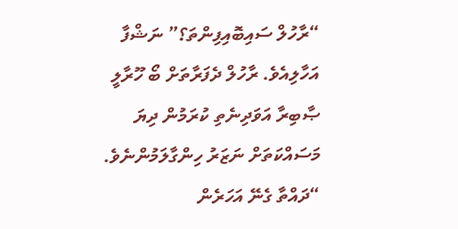“ރާހުލް ސައިބޮއިފިންތަ؟” ނަޝްފާ އަހާލިއެވެ. ރާހުލް ދެފަރާތަށް ބޯ ހޫރާލީ  ޞާބިރާ އަވަދިނެތި ކުރަމުން ދިޔަ މަސައްކަތަށް ނަޒަރު ހިންގާލަމުންނެވެ.
“ދައްތާ ގެނޭ އަހަރެން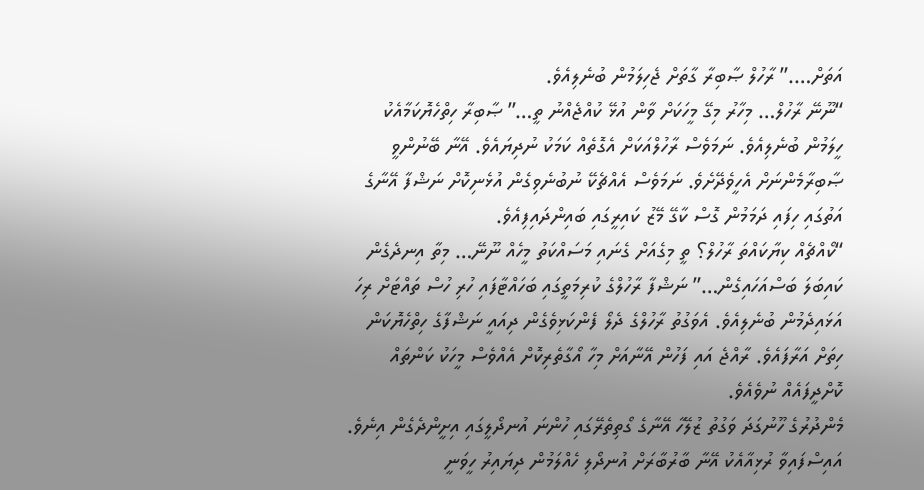އަތަށް….” ރާހުލް ޞާބިރާ ގާތަށް ޖެހިލަމުން ބުނެލިއެވެ.
“ނޫނޭ ރާހުލް… މިހާރު މިގޭ މީހަކަށް ވާން އުޅޭ ކުއްޖެއްނު ތީ…” ޞާބިރާ ހިތްހެޔޮކަމާއެކު ހީލަމުން ބުނެލިއެވެ. ނަމަވެސް ރާހުލްއަކަށް އެގޮތެއް ކަމަކު ނުދިޔައެވެ. އޭނާ ބޭނުންވީ ޞާބިރާމެންނަށް އެހީވެދޭށެވެ. ނަމަވެސް އެއްޗެކޭ ނުބުނެވިގެން އުޅެނިކޮށް ނަޝްފާ އޭނާގެ އަތުގައި ހިފައި ދަމަމުން ގޮސް ކާގޭ މޭޒު ކައިރީގައި ބައިންދައިފިއެވެ.
“ކޯއްޗެއް ކިޔާކައްތަ ރާހުލް؟ ތީ މިގެއަށް ގެނައި މަސައްކަތު މީހެއް ނޫނޭ… މިތާ އިނދެގެން ކައިބަލަ ބަސްއަހައިގެން…” ނަޝްފާ ރާހުލްގެ ކުރިމަތީގައި ބަހައްޓާފައި ހުރި ހުސް ތައްޓަށް ރިހަ އަޅައިދެމުން ބުނެލިއެވެ. އެވަގުތު ރާހުލްގެ ދެލޯ ފެންކަޅިވެގެން ދިއައީ ނަޝްފާގެ ހިތްހެޔޮކަން ހިތަށް އަރާފައެވެ. ރާއްޖެ އައި ފަހުން އޭނާއަށް މިހާ އޯގާތެރިކޮށް އެއްވެސް މީހަކު ކަންތައް ކޮށްދީފައެއް ނުވެއެވެ.
މެންދުރުގެ ހޫނުގަދަ ވަގުތު ޒުލޭހާ އޭނާގެ ގޯތިތެރޭގައި ހުންނަ އުނދޯލީގައި އިށީންދެގެން އިނެވެ. އައިސްފައިވާ ރުޅިއާއެކު އޭނާ ބާރުބާރަށް އުނދޯލި ހެއްލަމުން ދިޔައިރު ހީވަނީ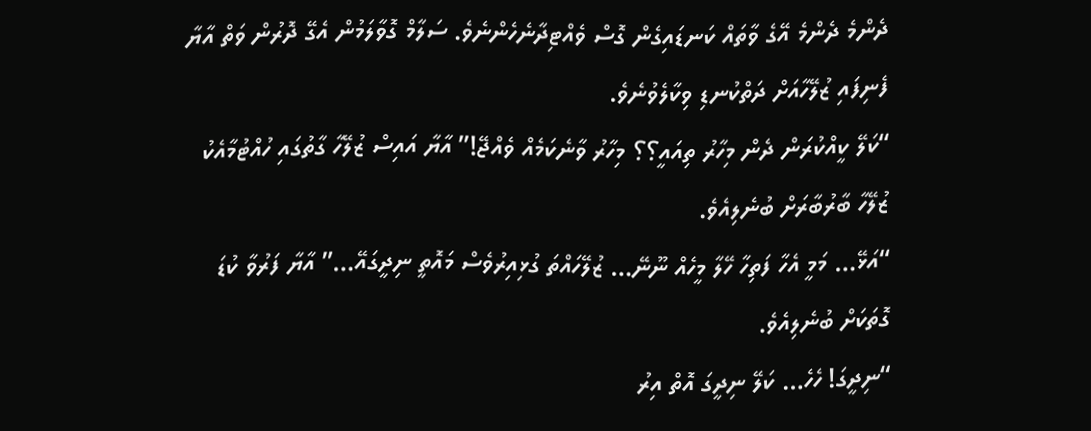ދެންމެ ދެންމެ އޭގެ ވާތައް ކަނޑައިގެން ގޮސް ވެއްޓިދާނެހެންނެވެ. ސަލާމް ގޮވާލަމުން އެގޭ ދޮރުން ވަތް އާޔާ ފެނިފައި ޒުލޭހާއަށް ދަތްކުނޑި ވިކާލެވުނެވެ.
“ކަލޭ ކީއްކުރަން ދެން މިހާރު ތިއައީ؟؟ މިހާރު ވާނެކަމެއް ވެއްޖޭ!” އާޔާ އައިސް ޒުލޭހާ ގާތުގައި ހުއްޓުމާއެކު ޒުލޭހާ ބާރުބާރަށް ބުނެލިއެވެ.
“އަޅޭ… މަމީ އެހާ ފަތިހާ ހޭލާ މީހެއް ނޫނޭ… ޒުލޭހައްތަ ގުޅިއިރުވެސް މައޮތީ ނިދީގައޭ…” އާޔާ ފަރުވާ ކުޑަ ގޮތަކަށް ބުނެލިއެވެ.
“ނިދީގަ! ހެހެ… ކަލޭ ނިދީގަ އޮތް އިރު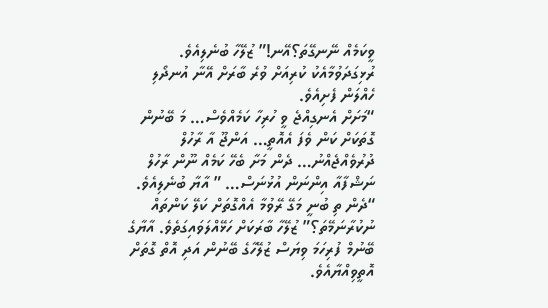ވީކަމެއް ނޭނގޭތަ؟އޭނ!” ޒުލޭހާ ބުނެލިއެވެ. ރުޅިގަދަވުމާއެކު ކުރިއަށް ވުރެ ބާރަށް އޭނާ އުނދޯލި ހެއްލަން ފެށިއެވެ.
“މަށަށް އެނގިއްޖެ ވީ ހުރިހާ ކަމެއްވެސް… މަ ބޭނުން ގޮތަކަށް ކަން ވެފަ އެއޮތީ… އަންޖޫ އާ ރާހުލް ދުރުވެއްޖެއްނު… ދެން މަށާ ބެހޭ ކަމެއް ނޫން ރާހުލް ނަޝްފާއާ އިންނަން އުޅުނަސް… ” އާޔާ ބުނެލިއެވެ.
“ދެން ތި ބުނީ މަގޭ ރޭވުމާ އެއްގޮތަށް ކަލޭ ކަންތައް ނުކުރާނަމޭތަ؟” ޒުލޭހާ ބާރަކަށް ހަޅޭއްލަވައިގަތެވެ. އާޔާގެ ބޭނުމް ފުރިހަމަ ވިޔަސް ޒުލޭހާގެ ބޭނުން އަދި އޮތް ގޮތަށް އޮތީވިއްޔާއެވެ.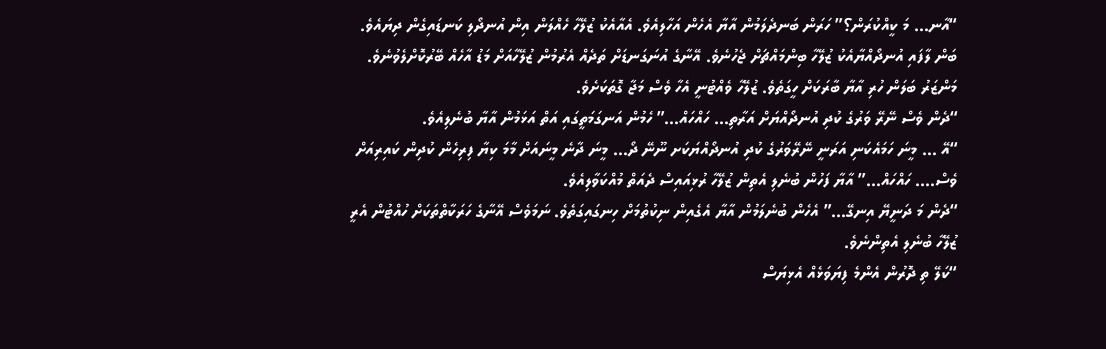“އާނ… މަ ކީއްކުރަން؟” ހަރަން ބަނދެލަމުން އާޔާ އެހެން އަހާލިއެވެ. އެއާއެކު ޒުލޭހާ ހެއްލަން އިން އުނދޯލި ކަނޑައިގެން ދިޔައެވެ. ބަން ލާފައި އުނދޯއްޔާއެކު ޒުލޭހާ ބިންމައްޗަށް ޖެހުނެވެ. އޭނާގެ އުނަގަނޑަށް ތަދެއް އެރުމުން ޒުލޭހާއަށް މަޑު އާހެއް ބޭރުކޮށްލެވުނެވެ. މަންޒަރު ބަލަން ހުރި އާޔާ ބާރަކަށް ހީގަތެވެ. ޒުލޭހާ ވެއްޓުނީ އެހާ ވެސް މަޖާ ގޮތަކަށެވެ.
“ދެން ވެސް ނޭރޭ ވަރުގެ ކުދި އުނދޯއްޔަށް އަރާތި… ހައްހައް…” ހެމުން އަނގަމަތީގައި އަތް އަޅަމުން އާޔާ ބުނެލިއެވެ.
“އޭ … މީނަ ހަމައެކަނި އަރަނީ ނޭރޭވަރުގެ ކުދި އުނދޯއްޔަކަށ ނޫނޭ ދޯ… މީނަ ދާނެ މީނައަށް މާމަ ކިޔާ ފިރިހެން ކުދިން ކައިރިއަށް ވެސް…. ހައްހައް…” އާޔާ ފަހުން ބުނެލި އެތިން ޒުލޭހާ ރުޅިއައިސް ދެއަތް މުއްކަވާލިއެވެ.
“ދެން މަ ދަނީޔޭ އިނގޭ…” އެހެން ބުނެލަމުން އާޔާ އެގެއިން ނިކުތުމަށް ހިނގައިގަތެވެ. ނަމަވެސް އޭނާގެ ހަރަކާތްތަކަށް ހުއްޓުން އެރީ ޒުލޭހާ ބުނެލި އެތިންނެވެ.
“ކަލޭ ތި ދޮރުން އެންމެ ފިޔަވަޅެއް އެޅިޔަސް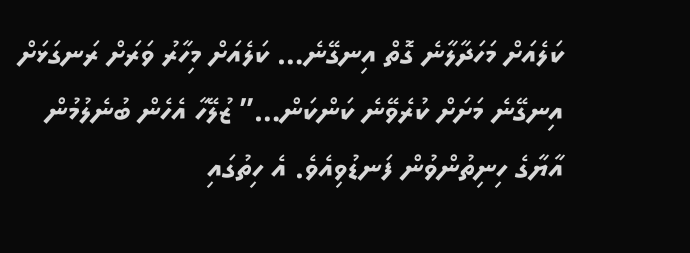ކަލެއަށް މަހަދާލާނެ ގޮތް އިނގޭނެ… ކަލެއަށް މިހާރު ވަރަށް ރަނގަޅަށް އިނގޭނެ މަށަށް ކުރެވޭނެ ކަންކަން…” ޒުލޭހާ އެހެން ބުނެލުމުން އާޔާގެ ހިނިތުންވުން ފަނޑުވިއެވެ. އެ ހިތުގައި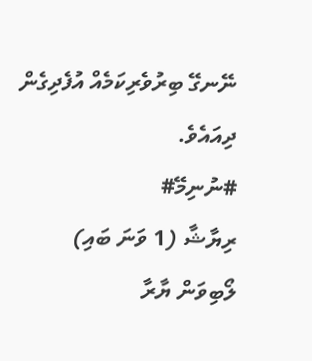ނޭނގޭ ބިރުވެރިކަމެއް އުފެދިގެން ދިއައެވެ.
#ނުނިމޭ#
ރިޔާޝާ (1 ވަނަ ބައި)
ލޯބިވަން ޔާރާ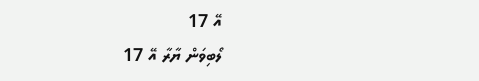އޭ 17
ލޯބިވަން ޔާރާ އޭ 17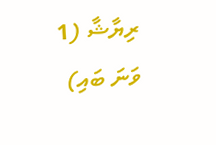ރިޔާޝާ (1 ވަނަ ބައި)